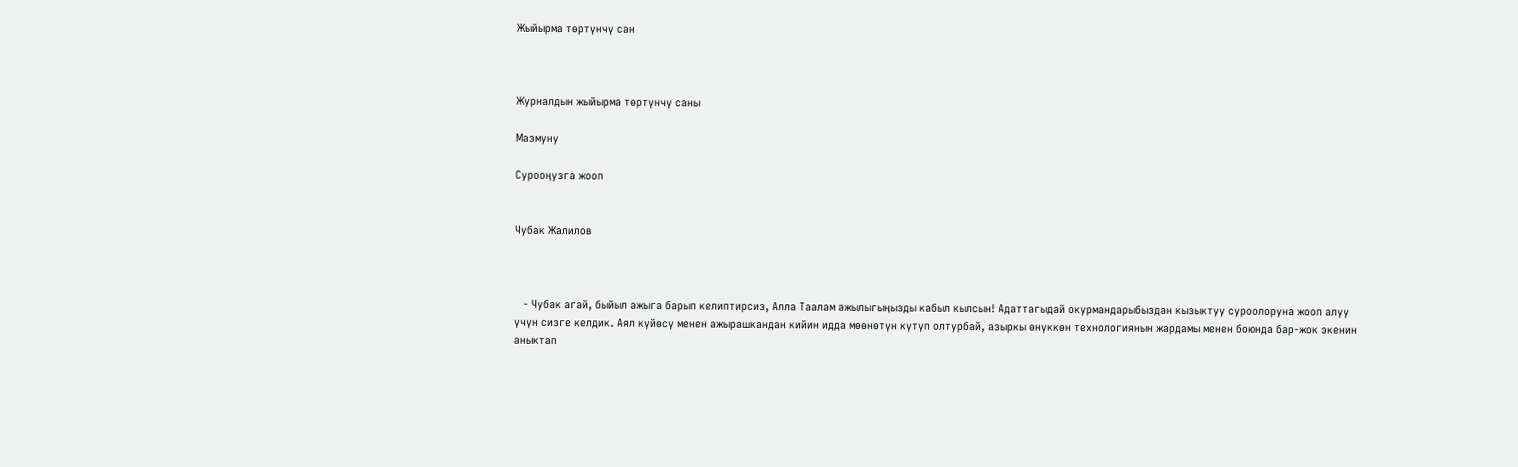Жыйырма төртүнчү сан



Журналдын жыйырма төртүнчү саны

Мазмуну

Сурооңузга жооп


Чубак Жалилов



   - Чубак агай, быйыл ажыга барып келиптирсиз, Алла Таалам ажылыгыңызды кабыл кылсын! Адаттагыдай окурмандарыбыздан кызыктуу суроолоруна жооп алуу үчүн сизге келдик. Аял күйөсү менен ажырашкандан кийин идда мөөнөтүн күтүп олтурбай, азыркы өнүккөн технологиянын жардамы менен боюнда бар-жок экенин аныктап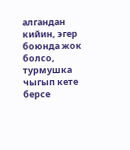алгандан кийин, эгер боюнда жок болсо, турмушка чыгып кете берсе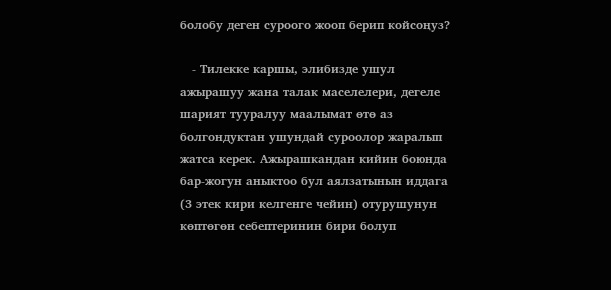болобу деген суроого жооп берип койсоңуз?

   - Тилекке каршы, элибизде ушул ажырашуу жана талак маселелери, дегеле шарият тууралуу маалымат өтө аз болгондуктан ушундай суроолор жаралып жатса керек. Ажырашкандан кийин боюнда бар-жогун аныктоо бул аялзатынын иддага (3 этек кири келгенге чейин) отурушунун көптөгөн себептеринин бири болуп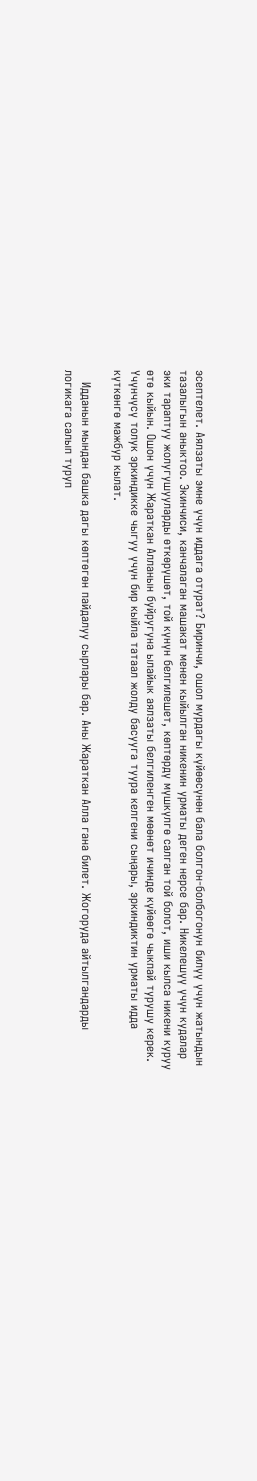эсептелет. Аялзаты эмне үчүн иддага отурат? Биринчи, ошол мурдагы күйөөсүнөн бала болгон-болбогонун билүү үчүн жатындын тазалыгын аныктоо. Экинчиси, канчалаган машакат менен кыйылган никенин урматы деген нерсе бар. Никелешүү үчүн кудалар эки тараптуу жолугушууларды өткөрүшөт, той күнүн белгилешет, көптөрдү мүшкүлгө салган той болот, иши кылса никени куруу өтө кыйын. Ошон үчүн Жараткан Алланын буйругуна ылайык аялзаты белгиленген мөөнөт ичинде күйөөгө чыкпай турушу керек. Үчүнчүсү толук эркиндикке чыгуу үчүн бир кыйла татаал жолду басууга туура келгени сыңары, эркиндиктин урматы идда күткөнгө мажбур кылат.

   Идданын мындан башка дагы көптөгөн пайдалуу сырлары бар. Аны Жараткан Алла гана билет. Жогоруда айтылгандарды логикага салып туруп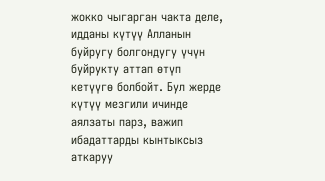жокко чыгарган чакта деле, идданы күтүү Алланын буйругу болгондугу үчүн буйрукту аттап өтүп кетүүгө болбойт. Бул жерде күтүү мезгили ичинде аялзаты парз, важип ибадаттарды кынтыксыз аткаруу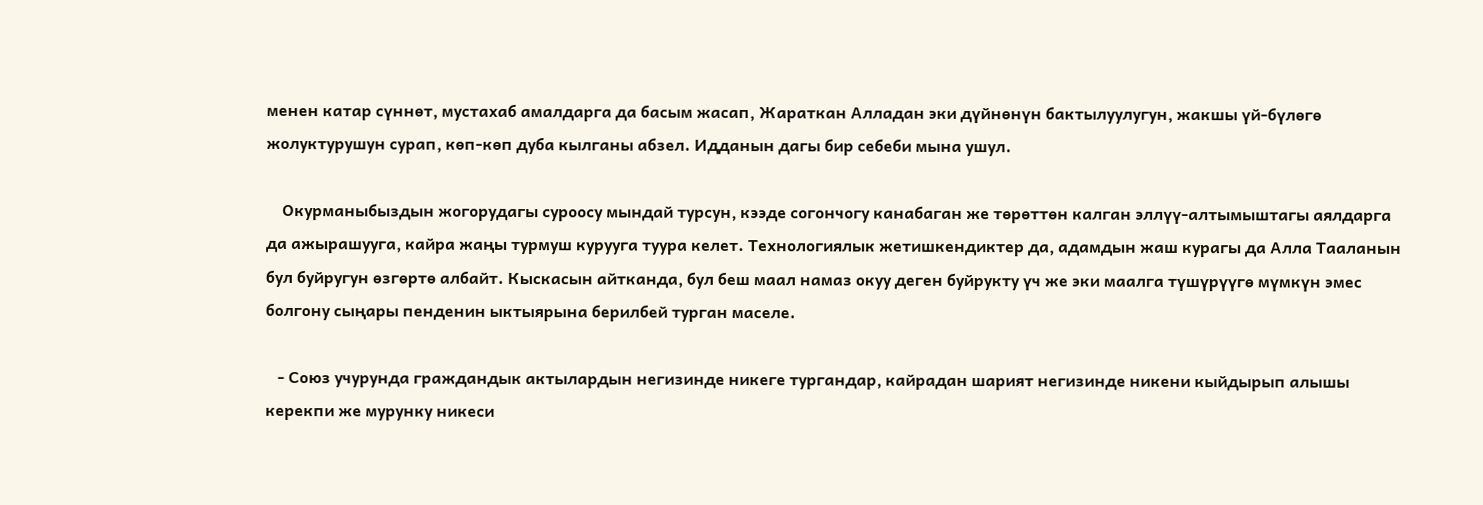менен катар сүннөт, мустахаб амалдарга да басым жасап, Жараткан Алладан эки дүйнөнүн бактылуулугун, жакшы үй-бүлөгө жолуктурушун сурап, көп-көп дуба кылганы абзел. Идданын дагы бир себеби мына ушул.

    Окурманыбыздын жогорудагы суроосу мындай турсун, кээде согончогу канабаган же төрөттөн калган эллүү-алтымыштагы аялдарга да ажырашууга, кайра жаңы турмуш курууга туура келет. Технологиялык жетишкендиктер да, адамдын жаш курагы да Алла Тааланын бул буйругун өзгөртө албайт. Кыскасын айтканда, бул беш маал намаз окуу деген буйрукту үч же эки маалга түшүрүүгө мүмкүн эмес болгону сыңары пенденин ыктыярына берилбей турган маселе.

   - Союз учурунда граждандык актылардын негизинде никеге тургандар, кайрадан шарият негизинде никени кыйдырып алышы керекпи же мурунку никеси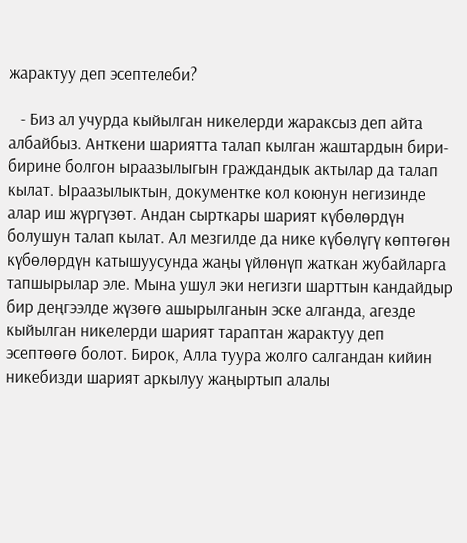жарактуу деп эсептелеби?

   - Биз ал учурда кыйылган никелерди жараксыз деп айта албайбыз. Анткени шариятта талап кылган жаштардын бири-бирине болгон ыраазылыгын граждандык актылар да талап кылат. Ыраазылыктын, документке кол коюнун негизинде алар иш жүргүзөт. Андан сырткары шарият күбөлөрдүн болушун талап кылат. Ал мезгилде да нике күбөлүгү көптөгөн күбөлөрдүн катышуусунда жаңы үйлөнүп жаткан жубайларга тапшырылар эле. Мына ушул эки негизги шарттын кандайдыр бир деңгээлде жүзөгө ашырылганын эске алганда, агезде кыйылган никелерди шарият тараптан жарактуу деп эсептөөгө болот. Бирок, Алла туура жолго салгандан кийин никебизди шарият аркылуу жаңыртып алалы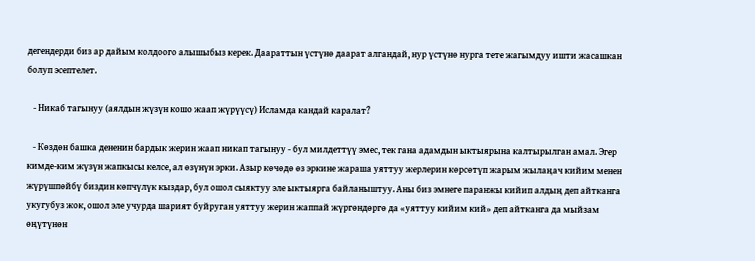дегендерди биз ар дайым колдоого алышыбыз керек. Даараттын үстүнө даарат алгандай, нур үстүнө нурга тете жагымдуу ишти жасашкан болуп эсептелет.

   - Никаб тагынуу (аялдын жүзүн кошо жаап жүрүүсү) Исламда кандай каралат?

   - Көздөн башка дененин бардык жерин жаап никап тагынуу - бул милдеттүү эмес, тек гана адамдын ыктыярына калтырылган амал. Эгер кимде-ким жүзүн жапкысы келсе, ал өзүнүн эрки. Азыр көчөдө өз эркине жараша уяттуу жерлерин көрсөтүп жарым жылаңач кийим менен жүрүшпөйбү биздин көпчүлүк кыздар, бул ошол сыяктуу эле ыктыярга байланыштуу. Аны биз эмнеге паранжы кийип алдың деп айтканга укугубуз жок, ошол эле учурда шарият буйруган уяттуу жерин жаппай жүргөндөргө да «уяттуу кийим кий» деп айтканга да мыйзам өңүтүнөн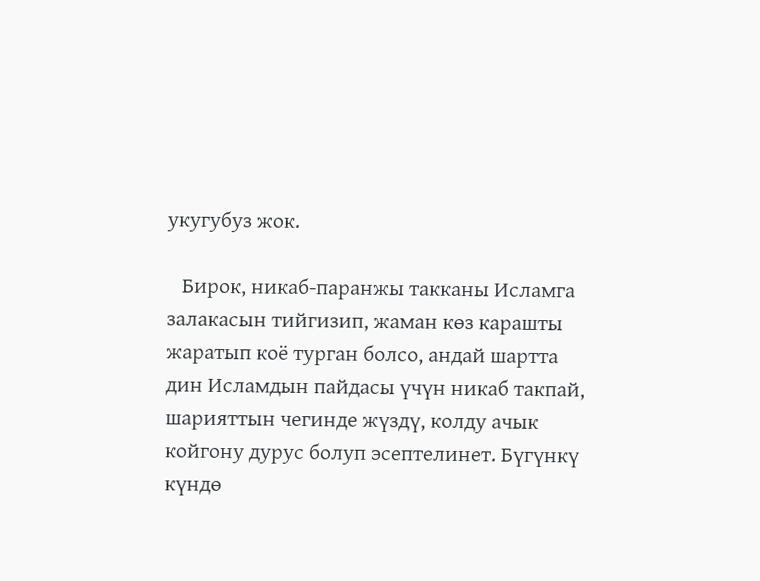укугубуз жок.

   Бирок, никаб-паранжы такканы Исламга залакасын тийгизип, жаман көз карашты жаратып коё турган болсо, андай шартта дин Исламдын пайдасы үчүн никаб такпай, шарияттын чегинде жүздү, колду ачык койгону дурус болуп эсептелинет. Бүгүнкү күндө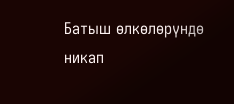Батыш өлкөлөрүндө никап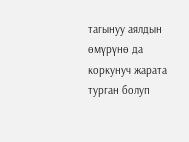тагынуу аялдын өмүрүнө да коркунуч жарата турган болуп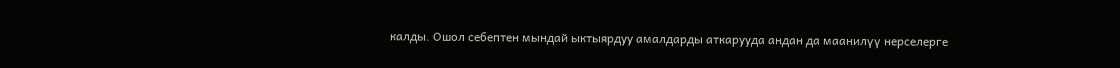калды. Ошол себептен мындай ыктыярдуу амалдарды аткарууда андан да маанилүү нерселерге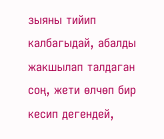зыяны тийип калбагыдай, абалды жакшылап талдаган соң, жети өлчөп бир кесип дегендей,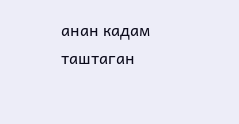анан кадам таштаган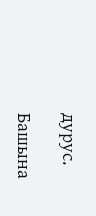дурус.

Башына